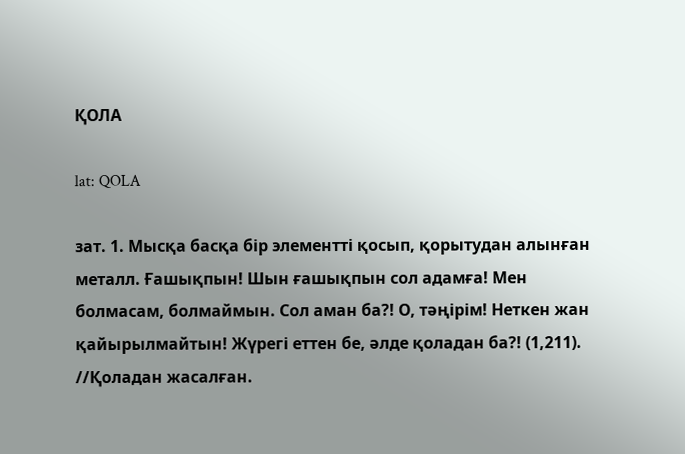ҚОЛА

lat: QOLA

зат. 1. Мысқа басқа бір элементті қосып, қорытудан алынған металл. Ғашықпын! Шын ғашықпын сол адамға! Мен болмасам, болмаймын. Сол аман ба?! О, тәңірім! Неткен жан қайырылмайтын! Жүрегі еттен бе, әлде қоладан ба?! (1,211). //Қоладан жасалған.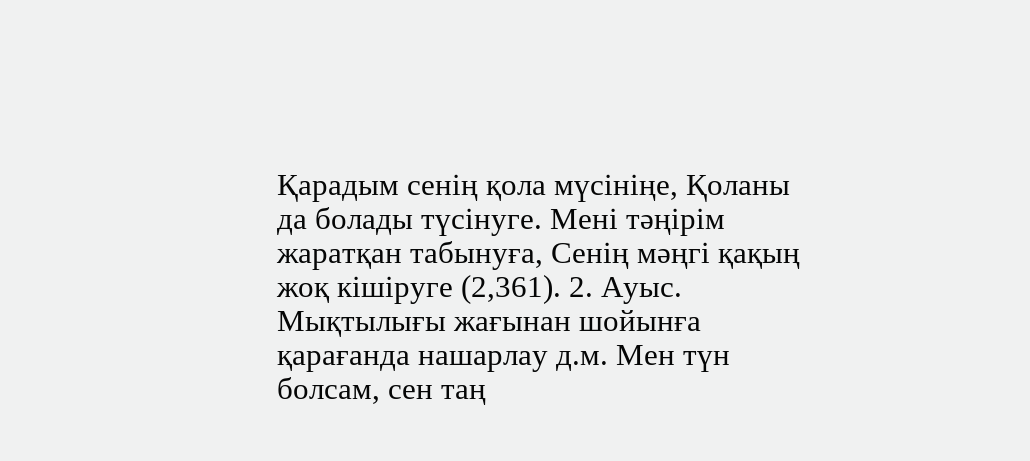Қарадым сенің қола мүсініңе, Қоланы да болады түсінуге. Мені тәңірім жаратқан табынуға, Сенің мәңгі қақың жоқ кішіруге (2,361). 2. Ауыс. Мықтылығы жағынан шойынға қарағанда нашарлау д.м. Мен түн болсам, сен таң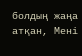болдың жаңа атқан, Мені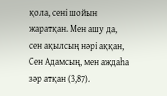қола, сені шойын жаратқан. Мен ашу да, сен ақылсың нәрі аққан, Сен Адамсың, мен аждаһа зәр атқан (3,87).